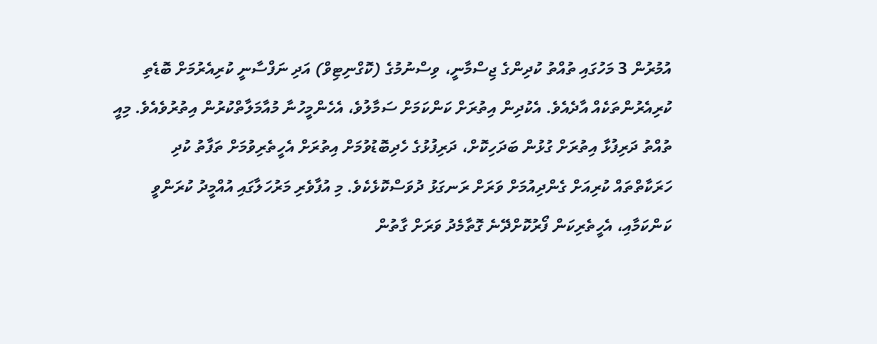އުމުރުން 3 މަހުގައި ތުއްތު ކުދިންގެ ޖިސްމާނީ، ވިސްނުމުގެ (ކޮގްނިޓިވް) އަދި ނަފްސާނީ ކުރިއެރުމަށް ބޮޑެތި ކުރިއެރުންތަކެއް އާދެއެވެ. އެކުދިން އިތުރަށް ކަންކަމަށް ސަމާލުވެ، އެހެންމީހުނާ މުއާމަލާތްކުރުން އިތުރުވެއެވެ. މިއީ ތުއްތު ދަރިފުޅާ އިތުރަށް ގުޅުން ބަދަހިކޮށް، ދަރިފުޅުގެ ހެދިބޮޑުވުމަށް އިތުރަށް އެހީތެރިވުމަށް ތަފާތު ކުދި ހަރަކާތްތައް ކުރިއަށް ގެންދިއުމަށް ވަރަށް ރަނގަޅު ދުވަސްކޮޅެކެވެ. މި އުފާވެރި މަރުހަލާގައި އުއްމީދު ކުރަންވީ ކަންކަމާއި، އެހީތެރިކަން ފޯރުކޮށްދޭނެ ގޮތާމެދު ވަރަށް ގާތުން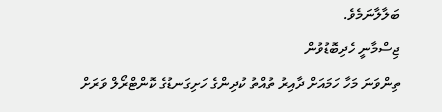ބަލާލާނަމެވެ.
ޖިސްމާނީ ހެދިބޮޑުވުން
ތިންވަނަ މަހާ ހަމައަށް ދާއިރު ތުއްތު ކުދިންގެ ހަށިގަނޑުގެ ކޮންޓްރޯލް ވަރަށް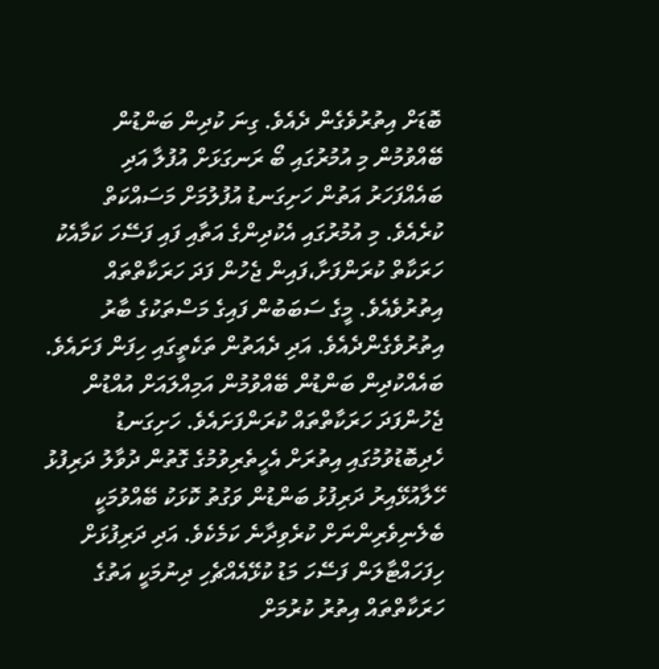ބޮޑަށް އިތުރުވެގެން ދެއެވެ. ގިނަ ކުދިން ބަންޑުން ބޭއްވުމުން މި އުމުރުގައި ބޯ ރަނގަޅަށް އުފުލާ އަދި ބައެއްފަހަރު އަތުން ހަށިގަނޑު އުފުލުމަށް މަސައްކަތް ކުރެއެވެ. މި އުމުރުގައި އެކުދިންގެ އަތާއި ފައި ފަސޭހަ ކަމާއެކު ހަރަކާތް ކުރަންފަށާ،ފައިން ޖެހުން ފަދަ ހަރަކާތްތައް އިތުރުވެއެވެ. މީގެ ސަބަބުން ފައިގެ މަސްތަކުގެ ބާރު އިތުރުވެގެންދެއެވެ. އަދި ދެއަތުން ތަކެތީގައި ހިފަން ފަށައެވެ. ބައެއްކުދިން ބަންޑުން ބޭއްވުމުން އަމިއްލައަށް އުއްޑުން ޖެހުންފަދަ ހަރަކާތްތައް ކުރަންފަށައެވެ. ހަށިގަނޑު ހެދިބޮޑުވުމުގައި އިތުރަށް އެހީތެރިވުމުގެ ގޮތުން ދުވާލު ދަރިފުޅު ހޭލާއުޅޭއިރު ދަރިފުޅު ބަންޑުން ވަގުތު ކޮޅަކު ބޭއްވުމަކީ ބެލެނިވެރިންނަށް ކުރެވިދާނެ ކަމެކެވެ. އަދި ދަރިފުޅަށް ހިފަހައްޓާލަން ފަސޭހަ މަޑު ކުޅޭއެއްޗެހި ދިނުމަކީ އަތުގެ ހަރަކާތްތައް އިތުރު ކުރުމަށް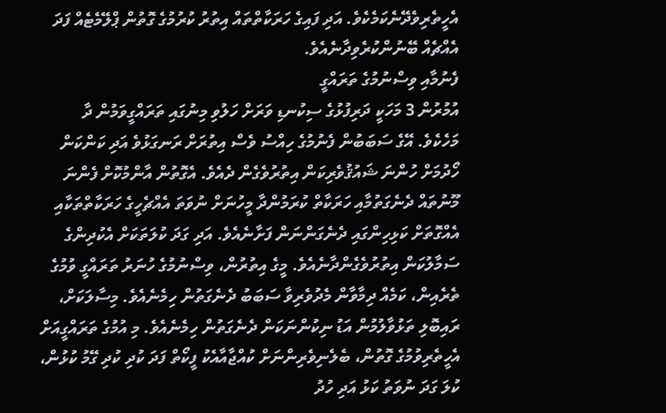އެހީތެރިވެދޭނެކަމެކެވެ. އަދި ފައިގެ ހަރަކާތްތައް އިތުރު ކުރުމުގެ ގޮތުން ޕްލޭމެޓެއް ފަދަ އެއްޗެއް ބޭނުންކުރެވިދާނެއެވެ.
ފެނުމާއި ވިސްނުމުގެ ތަރައްގީ
އުމުރުން 3 މަހަކީ ދަރިފުޅުގެ ސިކުނޑި ވަރަށް ހަލުވި މިނުގައި ތަރައްގީވަމުން ދާ މަހެކެވެ. އޭގެ ސަބަބުން ފެނުމުގެ ހިއްސު ވެސް އިތުރަށް ރަނގަޅުވެ އަދި ކަންކަން ހޯދުމަށް ހުންނަ ޝައުޤުވެރިކަން އިތުރުވެގެން ދެއެވެ. އެގޮތުން އާންމުކޮށް ފެންނަ މޫނުތައް ދެނެގަތުމާއި ހަރަކާތް ކުރަމުންދާ މީހުނަށް ނުވަތަ އެއްޗެހީގެ ހަރަކާތްތަކާއި އެއްގޮތަށް ކަޅިހިންގައި ދެނެގަންނަން ފަށާނެއެވެ. އަދި ގަދަ ކުލަތަކަށް އެކުދިންގެ ސަމާލުކަން އިތުރުވެގެންދާނެއެވެ. މީގެ އިތުރުން، ވިސްނުމުގެ ހުނަރު ތަރައްގީ ވުމުގެ ތެރެއިން، ކަމެއް ދިމާވާން މެދުވެރިވާ ސަބަބު ދެނެގަތުން ހިމެނެއެވެ. މިސާލަކަށް، ރައިބޮލި ތަޅުވާލުމުން އަޑު ނިކުންނަކަން ދެނެގަތުން ހިމެނެއެވެ. މި އުމުގެ ތަރައްގީއަށް އެހީތެރިވުމުގެ ގޮތުން، ބެލެނިވެރިންނަށް ކުއްޖާއާއެކު ފީކޯތް ފަދަ ކުދި ކުދި ގޭމު ކުޅުން، ކުލަ ގަދަ ނުވަތު ކަޅު އަދި ހުދު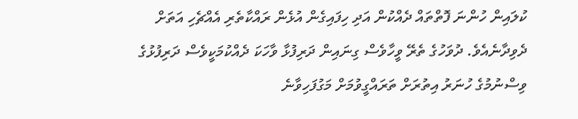ކުލައިން ހުންނަ ފޮތްތައް ދެއްކުން އަދި ހިފައިގެން އުޅެން ރައްކާތެރި އެއްޗެހި އަތަށް ދެވިދާނެއެވެ. ދުވަހުގެ ތެރޭ ވީހާވެސް ގިނައިން ދަރިފުޅާ ވާހަކަ ދެއްކުމަކީވެސް ދަރިފުޅުގެ ވިސްނުމުގެ ހުނަރު އިތުރަށް ތަރައްގީވުމަށް މަގުފަހިވާނެ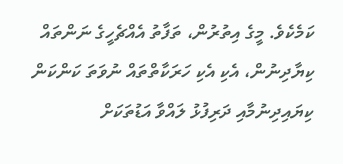ކަމެކެވެ. މީގެ އިތުރުން، ތަފާތު އެއްޗެހީގެ ނަންތައް ކިޔާދިނުން، އެކި އެކި ހަރަކާތްތައް ނުވަތަ ކަންކަން ކިޔައިދިނުމާއި ދަރިފުޅު ލައްވާ އަޑުތަކަށް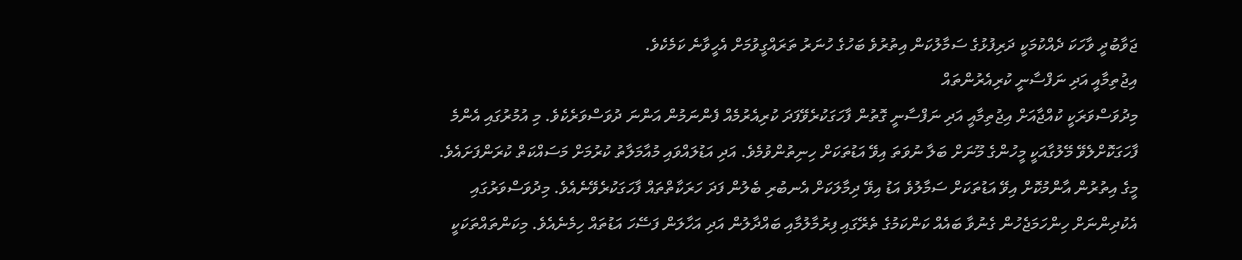ޖަވާބުދީ ވާހަކަ ދެއްކުމަކީ ދަރިފުޅުގެ ސަމާލުކަން އިތުރުވެ ބަހުގެ ހުނަރު ތަރައްގީވުމަށް އެހީވާނެ ކަމެކެވެ.
އިޖުތިމާއީ އަދި ނަފްސާނީ ކުރިއެރުންތައް
މިދުވަސްވަރަކީ ކުއްޖާއަށް އިޖުތިމާއީ އަދި ނަފްސާނީ ގޮތުން ފާހަގަކުރެވޭފަދަ ކުރިއެރުމެއް ފެންނަމުން އަންނަ ދުވަސްވަރެކެވެ. މި އުމުރުގައި އެންމެ ފާހަގަކޮށްލެވޭ މޭލުގާއަކީ މީހުންގެ މޫނަށް ބަލާ ނުވަތަ އިވޭ އަޑުތަކަށް ހިނިތުންވުމެވެ. އަދި އަޑުލައްވައި މުއާމަލާތު ކުރުމަށް މަސައްކަތް ކުރަންފަށައެވެ. މީގެ އިތުރުން އާންމުކޮށް އިވޭ އަޑުތަކަށް ސަމާލުވެ އަޑު އިވޭ ދިމާލަކަށް އެނބުރި ބެލުން ފަދަ ހަރަކާތްތައް ފާހަގަކުރެވޭނެއެވެ. މިދުވަސްވަރުގައި އެކުދިންނަށް ހިންހަމަޖެހުން ގެނުވާ ބައެއް ކަންކަމުގެ ތެރޭގައި ފިރުމާލުމާއި ބައްދާލުން އަދި އަހާލަން ފަސޭހަ އަޑުތައް ހިމެނެއެވެ. މިކަންތައްތަކަކީ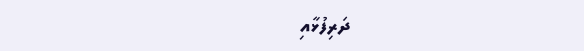ދަރިފުޅާއި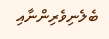ބެލެނިވެރިންނާއި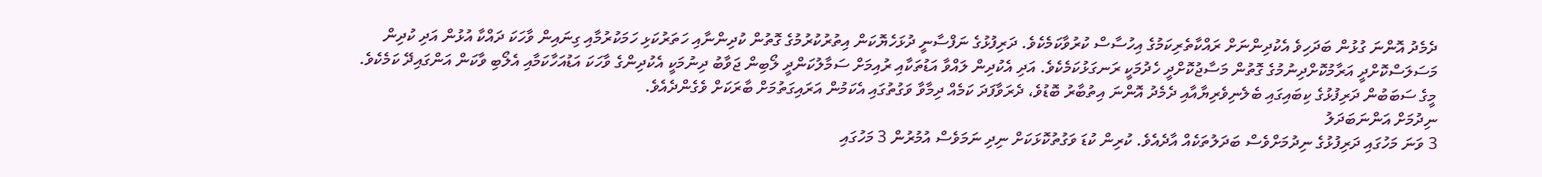ދެމެދު އޮންނަ ގުޅުން ބަދަހިވެ އެކުދިންނަށް ރައްކާތެރިކަމުގެ އިހުސާސް ކުރުވާކަމެކެވެ. ދަރިފުޅުގެ ނަފްސާނީ ދުޅަހެޔޮކަން އިތުރުކުރުމުގެ ގޮތުން ކުދިންނާއި ހަތަރުކަޅި ހަމަކުރުމާއި ގިނައިން ވާހަކަ ދައްކާ އުޅުން އަދި ކުދިން މަސަލަސްކޮށްދީ އަރާމުކޮށްދިނުމުގެ ގޮތުން މަސާޖުކޮށްދީ ހެދުމަކީ ރަނގަޅުކަމެކެވެ. އަދި އެކުދިން ލައްވާ އަޑުތަކާއި ރުއިމަށް ސަމާލުކަންދީ ލޯބިން ޖަވާބު ދިނުމަކީ އެކުދިންގެ ވާހަކަ އަޑުއަހާކަމާއި އެލޯބި ވާކަން އަންގައިދޭ ކަމެކެވެ. މީގެ ސަބަބުން ދަރިފުޅުގެ ކިބައިގައި ބެލެނިވެރިޔާއާއި ދެމެދު އޮންނަ އިތުބާރު ބޮޑުވެ، ދެރަވާފަދަ ކަމެއް ދިމާވާ ވަގުތުގައި އެކަމުން އަރައިގަތުމަށް ބާރަކަށް ވެގެންދެއެވެ.
ނިދުމަށް އަންނަބަދަލު
3 ވަނަ މަހުގައި ދަރިފުޅުގެ ނިދުމަށްވެސް ބަދަލުތަކެއް އާދެއެވެ. ކުރިން ކުޑަ ވަގުތުކޮޅަކަށް ނިދި ނަމަވެސް އުމުރުން 3 މަހުގައި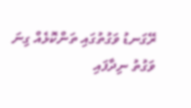ރޭގަނޑު ވަގުތުގައި ތަންކޮޅެއް ގިނަ ވަގުތު ނިދާފައި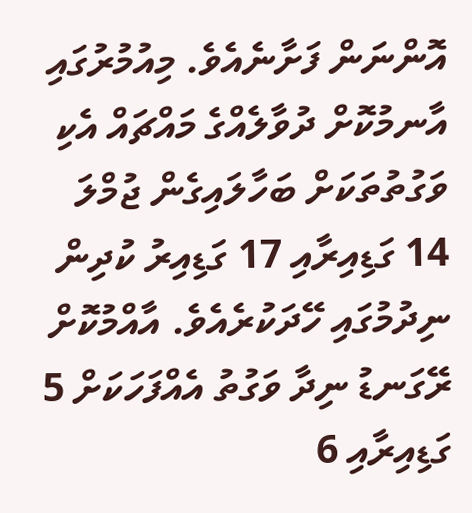އޮންނަން ފަށާނެއެވެ. މިއުމުރުގައި އާނމުކޮށް ދުވާލެއްގެ މައްޗައް އެކި ވަގުތުތަކަށް ބަހާލައިގެން ޖުމްލަ 14 ގަޑިއިރާއި 17 ގަޑިއިރު ކުދިން ނިދުމުގައި ހޭދަކުރެއެވެ. އާއްމުކޮށް ރޭގަނޑު ނިދާ ވަގުތު އެއްފަހަކަށް 5 ގަޑިއިރާއި 6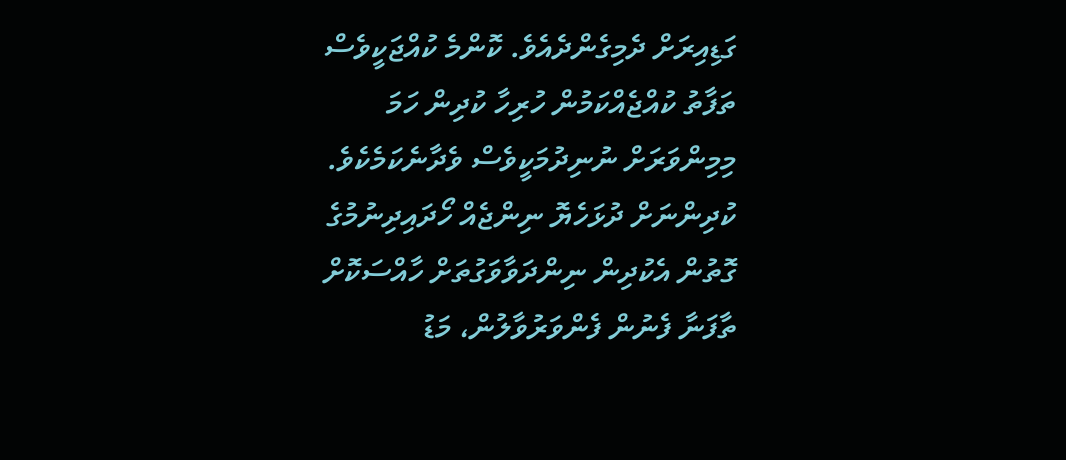ގަޑިއިރަށް ދެމިގެންދެއެވެ. ކޮންމެ ކުއްޖަކީވެސް ތަފާތު ކުއްޖެއްކަމުން ހުރިހާ ކުދިން ހަމަ މިމިންވަރަށް ނުނިދުމަކީވެސް ވެދާނެކަމެކެވެ. ކުދިންނަށް ދުޅަހެޔޮ ނިންޖެއް ހޯދައިދިނުމުގެ ގޮތުން އެކުދިން ނިންދަވާވަގުތަށް ހާއްސަކޮށް ތާފަނާ ފެނުން ފެންވަރުވާލުން، މަޑު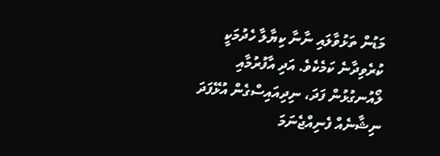މަޑުން ތަޅުވާލައި ނާނާ ކިޔާލާ ހެދުމަކީ ކުރެވިދާނެ ކަމެކެވެ. އަދި އާފުރުމާއި ލޯއުނގުޅުން ފަދަ، ނިދިއައިސްގެން އުޅޭފަދަ ނިޝާނެއް ފެނިއްޖެނަމަ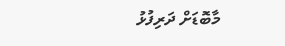މާބޮޑަށް ދަރިފުޅު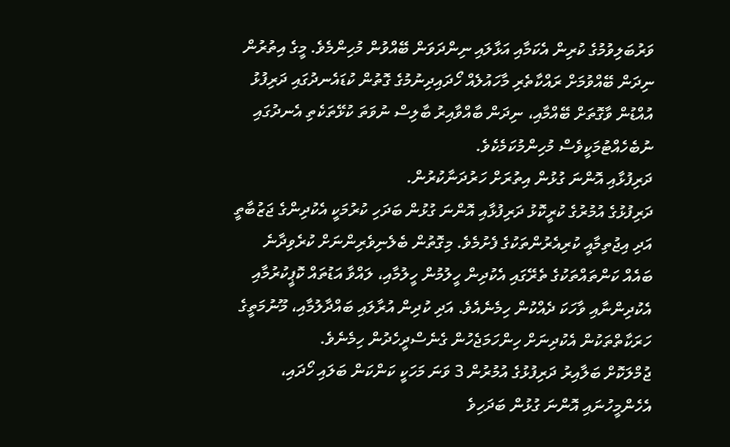ވަރުބަލިވުމުގެ ކުރިން އެކަމާއި އަޅާލައި ނިންދަވަން ބޭއްވުން މުހިންމެވެ. މީގެ އިތުރުން ނިދަން ބޭއްވުމަށް ރައްކާތެރި މާހައުލެއް ހޯދައިދިނުމުގެ ގޮތުން ކުޑައެނދުގައި ދަރިފުޅު އުއްޑުން ވާގޮތަށް ބޭއްމާއި، ނިދަން ބާއްވާއިރު ބާލިސް ނުވަތަ ކުޅޭތަކެތި އެނދުގައި ނުބެހެއްޓުމަކީވެސް މުހިންމުކަމެކެވެ.
ދަރިފުޅާއި އޮންނަ ގުޅުން އިތުރަށް ހަރުދަނާކުރުން.
ދަރިފުޅުގެ އުމުރުގެ ކުރީކޮޅު ދަރިފުޅާއި އޮންނަ ގުޅުން ބަދަހި ކުރުމަކީ އެކުދިންގެ ޖަޒުބާތީ އަދި އިޖުތިމާއީ ކުރިއެރުންތަކުގެ ފެށުމެވެ. މިގޮތުން ބެލެނިވެރިންނަށް ކުރެވިދާނެ ބައެއް ކަންތައްތަކުގެ ތެރޭގައި އެކުދިން ހީލުމުން ހީލުމާއި، ލައްވާ އަޑުތައް ކޮޕީކުރުމާއި އެކުދިންނާއި ވާހަކަ ދެއްކުން ހިމެނެއެވެ. އަދި ކުދިން އުރާލައި ބައްދާލުމާއި، މޫނުމަތީގެ ހަރަކާތްތަކުން އެކުދިނަށް ހިންހަމަޖެހުން ގެނެސްދީހެދުން ހިމެނެވެ.
ޖުމްލަކޮށް ބަލާއިރު ދަރިފުޅުގެ އުމުރުން 3 ވަނަ މަހަކީ ކަންކަން ބަލައި ހޯދައި، އެހެންމީހުނައި އޮންނަ ގުޅުން ބަދަހިވެ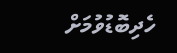ހެދިބޮޑުވުމަށް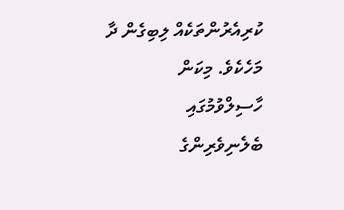ކުރިއެރުންތަކެއް ލިބިގެން ދާ މަހެކެވެ. މިކަން ހާސިލްވުމުގައި ބެލެނިވެރިންގެ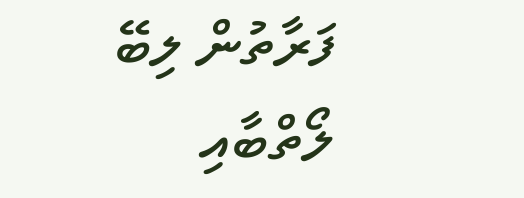ފަރާތުން ލިބޭ ލޯތްބާއި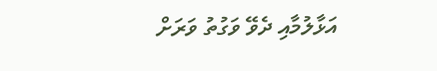އަޅާލުމާއި ދެވޭ ވަގުތު ވަރަށް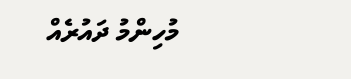މުހިންމު ދައުރެއް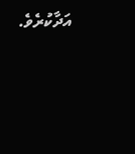އަދާކުރެވެ.